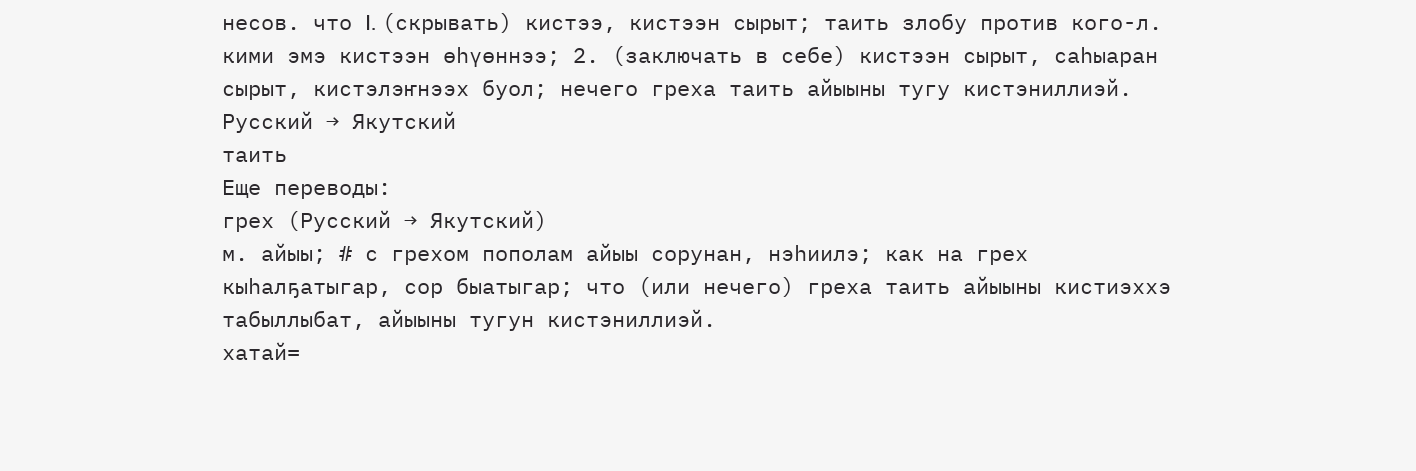несов. что I. (скрывать) кистээ, кистээн сырыт; таить злобу против кого-л. кими эмэ кистээн өһүөннээ; 2. (заключать в себе) кистээн сырыт, саһыаран сырыт, кистэлэҥнээх буол; нечего греха таить айыыны тугу кистэниллиэй.
Русский → Якутский
таить
Еще переводы:
грех (Русский → Якутский)
м. айыы; # с грехом пополам айыы сорунан, нэһиилэ; как на грех кыһалҕатыгар, сор быатыгар; что (или нечего) греха таить айыыны кистиэххэ табыллыбат, айыыны тугун кистэниллиэй.
хатай=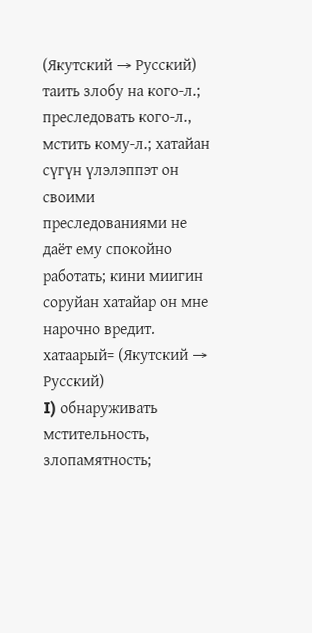(Якутский → Русский)
таить злобу на кого-л.; преследовать кого-л., мстить кому-л.; хатайан сүгүн үлэлэппэт он своими преследованиями не даёт ему спокойно работать; кини миигин соруйан хатайар он мне нарочно вредит.
хатаарый= (Якутский → Русский)
I) обнаруживать мстительность, злопамятность;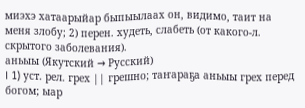миэхэ хатаарыйар быпыылаах он, видимо, таит на меня злобу; 2) перен. худеть, слабеть (от какого-л. скрытого заболевания).
аньыы (Якутский → Русский)
I 1) уст. рел. грех || грешно; таҥараҕа аньыы грех перед богом; ыар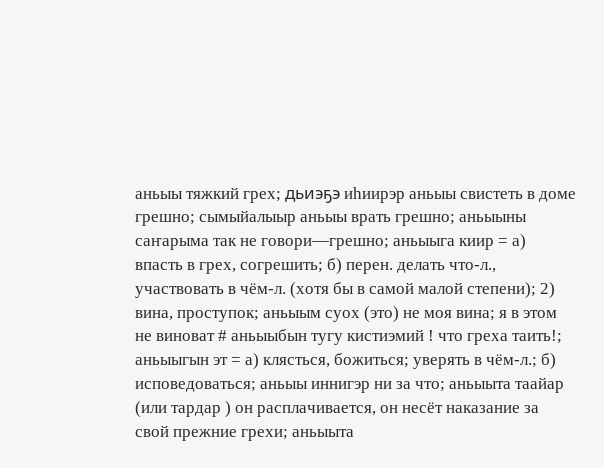аньыы тяжкий грех; дьиэҕэ иһиирэр аньыы свистеть в доме грешно; сымыйалыыр аньыы врать грешно; аньыыны саҥарыма так не говори—грешно; аньыыга киир = а) впасть в грех, согрешить; б) перен. делать что-л., участвовать в чём-л. (хотя бы в самой малой степени); 2) вина, проступок; аньыым суох (это) не моя вина; я в этом не виноват # аньыыбын тугу кистиэмий ! что греха таить!; аньыыгын эт = а) клясться, божиться; уверять в чём-л.; б) исповедоваться; аньыы иннигэр ни за что; аньыыта таайар (или тардар ) он расплачивается, он несёт наказание за свой прежние грехи; аньыыта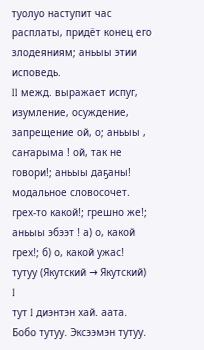туолуо наступит час расплаты, придёт конец его злодеяниям; аньыы этии исповедь.
II межд. выражает испуг, изумление, осуждение, запрещение ой, о; аньыы , саҥарыма ! ой, так не говори!; аньыы даҕаны! модальное словосочет. грех-то какой!; грешно же!; аньыы эбээт ! а) о, какой грех!; б) о, какой ужас!
тутуу (Якутский → Якутский)
I
тут I диэнтэн хай. аата. Бобо тутуу. Эксээмэн тутуу.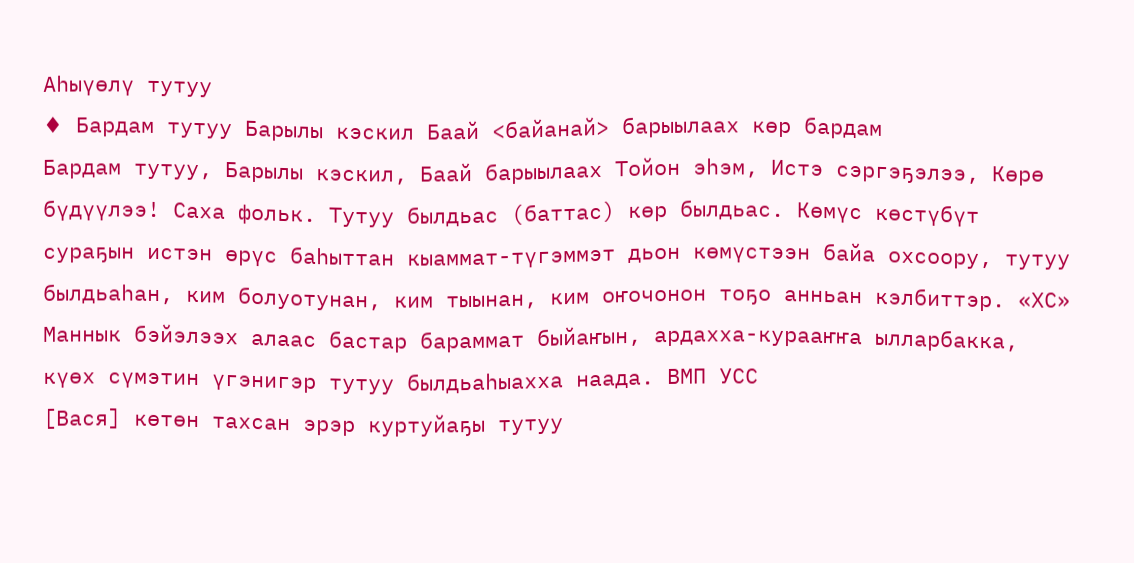Аһыүөлү тутуу
♦ Бардам тутуу Барылы кэскил Баай <байанай> барыылаах көр бардам
Бардам тутуу, Барылы кэскил, Баай барыылаах Тойон эһэм, Истэ сэргэҕэлээ, Көрө бүдүүлээ! Саха фольк. Тутуу былдьас (баттас) көр былдьас. Көмүс көстүбүт сураҕын истэн өрүс баһыттан кыаммат-түгэммэт дьон көмүстээн байа охсоору, тутуу былдьаһан, ким болуотунан, ким тыынан, ким оҥочонон тоҕо анньан кэлбиттэр. «ХС»
Маннык бэйэлээх алаас бастар бараммат быйаҥын, ардахха-курааҥҥа ылларбакка, күөх сүмэтин үгэнигэр тутуу былдьаһыахха наада. ВМП УСС
[Вася] көтөн тахсан эрэр куртуйаҕы тутуу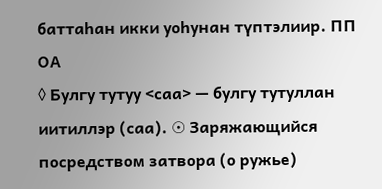баттаһан икки уоһунан түптэлиир. ПП ОА
◊ Булгу тутуу <саа> — булгу тутуллан иитиллэр (саа). ☉ Заряжающийся посредством затвора (о ружье)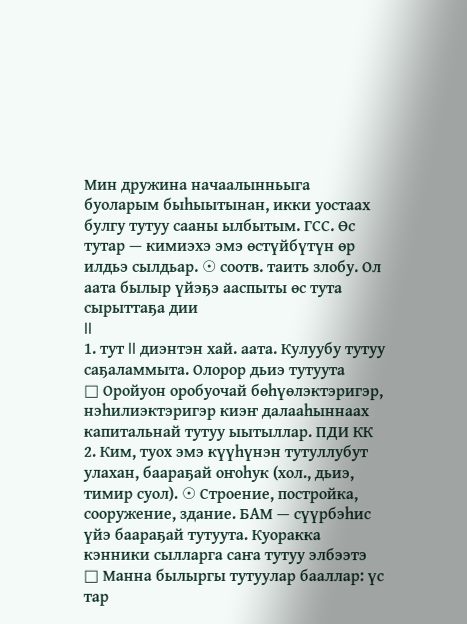Мин дружина начаалынньыга буоларым быһыытынан, икки уостаах булгу тутуу сааны ылбытым. ГСС. Өс тутар — кимиэхэ эмэ өстүйбүтүн өр илдьэ сылдьар. ☉ соотв. таить злобу. Ол аата былыр үйэҕэ ааспыты өс тута сырыттаҕа дии
II
1. тут II диэнтэн хай. аата. Кулуубу тутуу саҕаламмыта. Олорор дьиэ тутуута
□ Оройуон оробуочай бөһүөлэктэригэр, нэһилиэктэригэр киэҥ далааһыннаах капитальнай тутуу ыытыллар. ПДИ КК
2. Ким, туох эмэ күүһүнэн тутуллубут улахан, баараҕай оҥоһук (хол., дьиэ, тимир суол). ☉ Строение, постройка, сооружение, здание. БАМ — сүүрбэһис үйэ баараҕай тутуута. Куоракка кэнники сылларга саҥа тутуу элбээтэ
□ Манна былыргы тутуулар бааллар: үс тар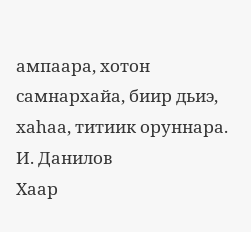ампаара, хотон самнархайа, биир дьиэ, хаһаа, титиик оруннара. И. Данилов
Хаар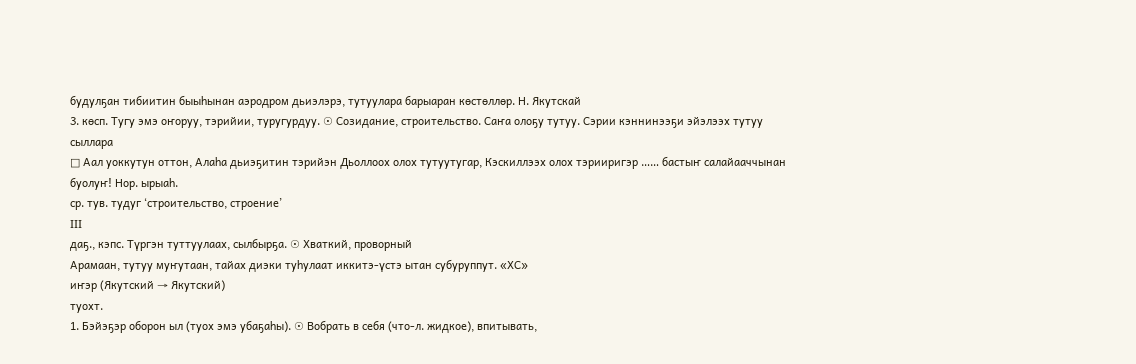будулҕан тибиитин быыһынан аэродром дьиэлэрэ, тутуулара барыаран көстөллөр. Н. Якутскай
3. көсп. Тугу эмэ оҥоруу, тэрийии, туругурдуу. ☉ Созидание, строительство. Саҥа олоҕу тутуу. Сэрии кэннинээҕи эйэлээх тутуу сыллара
□ Аал уоккутун оттон, Алаһа дьиэҕитин тэрийэн Дьоллоох олох тутуутугар, Кэскиллээх олох тэрииригэр …… бастыҥ салайааччынан буолуҥ! Нор. ырыаһ.
ср. тув. тудуг ‘строительство, строение’
III
даҕ., кэпс. Түргэн туттуулаах, сылбырҕа. ☉ Хваткий, проворный
Арамаан, тутуу муҥутаан, тайах диэки туһулаат иккитэ-үстэ ытан субуруппут. «ХС»
иҥэр (Якутский → Якутский)
туохт.
1. Бэйэҕэр оборон ыл (туох эмэ убаҕаһы). ☉ Вобрать в себя (что-л. жидкое), впитывать,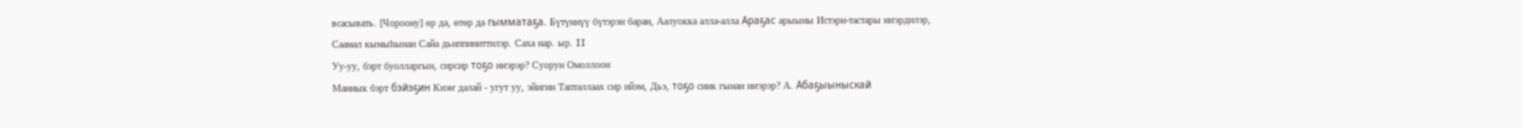всасывать. [Чороону] өр да, өтөр да гымматаҕа. Бүтүннүү бүтэрэн баран, Аалуокка алла-алла Араҕас арыыны Истэри-тастары иҥэрдилэр, Саамал кымыһынан Сайа дьиппиниттилэр. Саха нар. ыр. II
Уу-уу, бэрт буолларгын, сирсир тоҕо иҥэрэр? Суорун Омоллоон
Маннык бэрт бэйэҕин Киэҥ далай - угут уу, эйигин Тапталлаах сир ийэм, Дьэ, тоҕо сиик гынан иҥэрэр? А. Абаҕыыныскай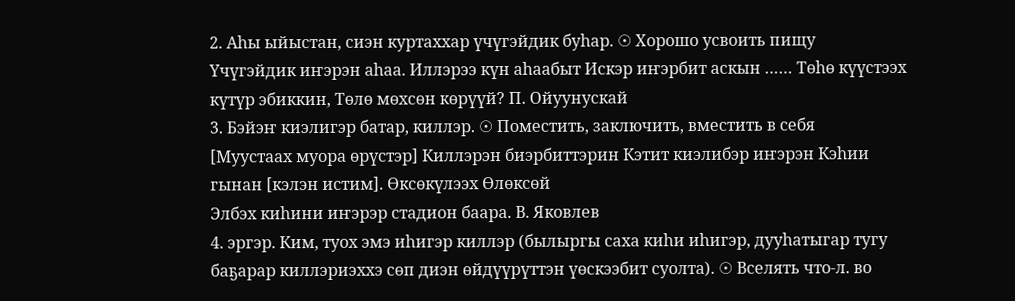2. Аһы ыйыстан, сиэн куртаххар үчүгэйдик буһар. ☉ Хорошо усвоить пищу
Үчүгэйдик иҥэрэн аһаа. Иллэрээ күн аһаабыт Искэр иҥэрбит аскын …… Төһө күүстээх күтүр эбиккин, Төлө мөхсөн көрүүй? П. Ойуунускай
3. Бэйэҥ киэлигэр батар, киллэр. ☉ Поместить, заключить, вместить в себя
[Муустаах муора өрүстэр] Киллэрэн биэрбиттэрин Кэтит киэлибэр иҥэрэн Кэһии гынан [кэлэн истим]. Өксөкүлээх Өлөксөй
Элбэх киһини иҥэрэр стадион баара. В. Яковлев
4. эргэр. Ким, туох эмэ иһигэр киллэр (былыргы саха киһи иһигэр, дууһатыгар тугу баҕарар киллэриэххэ сөп диэн өйдүүрүттэн үөскээбит суолта). ☉ Вселять что-л. во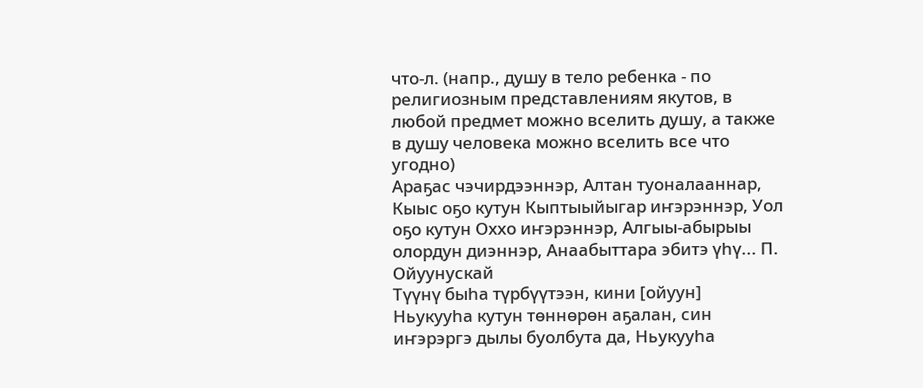что-л. (напр., душу в тело ребенка - по религиозным представлениям якутов, в любой предмет можно вселить душу, а также в душу человека можно вселить все что угодно)
Араҕас чэчирдээннэр, Алтан туоналааннар, Кыыс оҕо кутун Кыптыыйыгар иҥэрэннэр, Уол оҕо кутун Оххо иҥэрэннэр, Алгыы-абырыы олордун диэннэр, Анаабыттара эбитэ үһү... П. Ойуунускай
Түүнү быһа түрбүүтээн, кини [ойуун] Ньукууһа кутун төннөрөн аҕалан, син иҥэрэргэ дылы буолбута да, Ньукууһа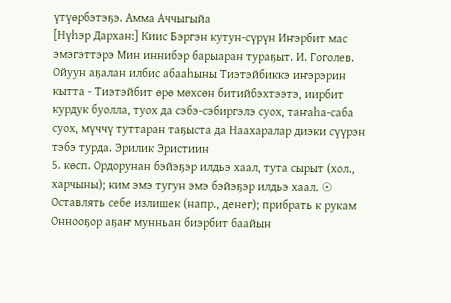үтүөрбэтэҕэ. Амма Аччыгыйа
[Нүһэр Дархан:] Киис Бэргэн кутун-сүрүн Иҥэрбит мас эмэгэттэрэ Мин иннибэр барыаран тураҕыт. И. Гоголев. Ойуун аҕалан илбис абааһыны Тиэтэйбиккэ иҥэрэрин кытта - Тиэтэйбит өрө мөхсөн битийбэхтээтэ, иирбит курдук буолла, туох да сэбэ-сэбиргэлэ суох, таҥаһа-саба суох, мүччү туттаран таҕыста да Наахаралар диэки сүүрэн тэбэ турда. Эрилик Эристиин
5. көсп. Ордорунан бэйэҕэр илдьэ хаал, тута сырыт (хол., харчыны); ким эмэ тугун эмэ бэйэҕэр илдьэ хаал. ☉ Оставлять себе излишек (напр., денег); прибрать к рукам
Оннооҕор аҕаҥ мунньан биэрбит баайын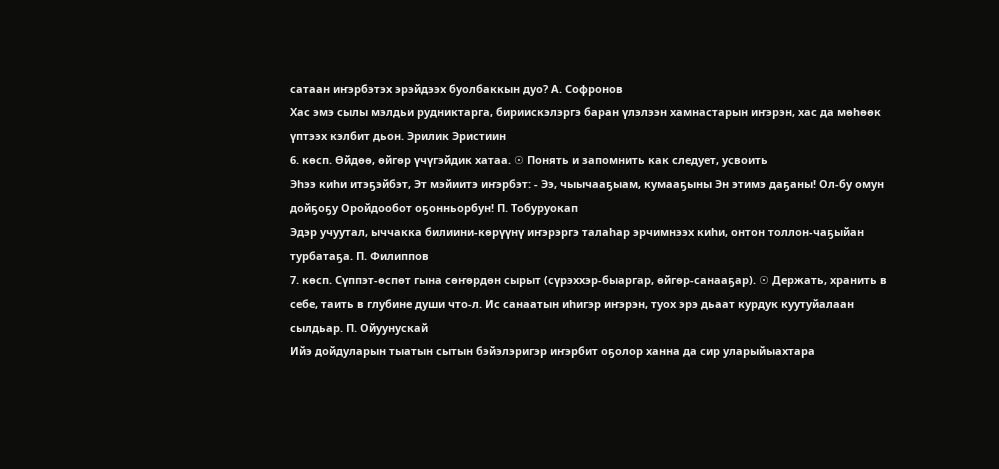сатаан иҥэрбэтэх эрэйдээх буолбаккын дуо? А. Софронов
Хас эмэ сылы мэлдьи рудниктарга, бириискэлэргэ баран үлэлээн хамнастарын иҥэрэн, хас да мөһөөк үптээх кэлбит дьон. Эрилик Эристиин
6. көсп. Өйдөө, өйгөр үчүгэйдик хатаа. ☉ Понять и запомнить как следует, усвоить
Эһээ киһи итэҕэйбэт, Эт мэйиитэ иҥэрбэт: - Ээ, чыычааҕыам, кумааҕыны Эн этимэ даҕаны! Ол-бу омун дойҕоҕу Оройдообот оҕонньорбун! П. Тобуруокап
Эдэр учуутал, ыччакка билиини-көрүүнү иҥэрэргэ талаһар эрчимнээх киһи, онтон толлон-чаҕыйан турбатаҕа. П. Филиппов
7. көсп. Сүппэт-өспөт гына сөҥөрдөн сырыт (сүрэххэр-быаргар, өйгөр-санааҕар). ☉ Держать, хранить в себе, таить в глубине души что-л. Ис санаатын иһигэр иҥэрэн, туох эрэ дьаат курдук куутуйалаан сылдьар. П. Ойуунускай
Ийэ дойдуларын тыатын сытын бэйэлэригэр иҥэрбит оҕолор ханна да сир уларыйыахтара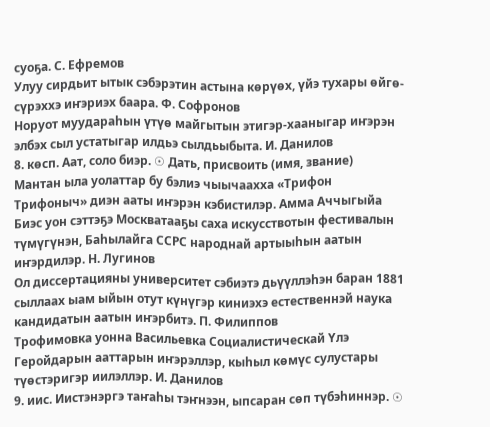суоҕа. С. Ефремов
Улуу сирдьит ытык сэбэрэтин астына көрүөх, үйэ тухары өйгө-сүрэххэ иҥэриэх баара. Ф. Софронов
Норуот муудараһын үтүө майгытын этигэр-хааныгар иҥэрэн элбэх сыл устатыгар илдьэ сылдьыбыта. И. Данилов
8. көсп. Аат, соло биэр. ☉ Дать, присвоить (имя, звание)
Мантан ыла уолаттар бу бэлиэ чыычаахха «Трифон Трифоныч» диэн ааты иҥэрэн кэбистилэр. Амма Аччыгыйа
Биэс уон сэттэҕэ Москватааҕы саха искусствотын фестивалын түмүгүнэн, Баһылайга ССРС народнай артыыһын аатын иҥэрдилэр. Н. Лугинов
Ол диссертацияны университет сэбиэтэ дьүүллэһэн баран 1881 сыллаах ыам ыйын отут күнүгэр киниэхэ естественнэй наука кандидатын аатын иҥэрбитэ. П. Филиппов
Трофимовка уонна Васильевка Социалистическай Үлэ Геройдарын ааттарын иҥэрэллэр, кыһыл көмүс сулустары түөстэригэр иилэллэр. И. Данилов
9. иис. Иистэнэргэ таҥаһы тэҥнээн, ыпсаран сөп түбэһиннэр. ☉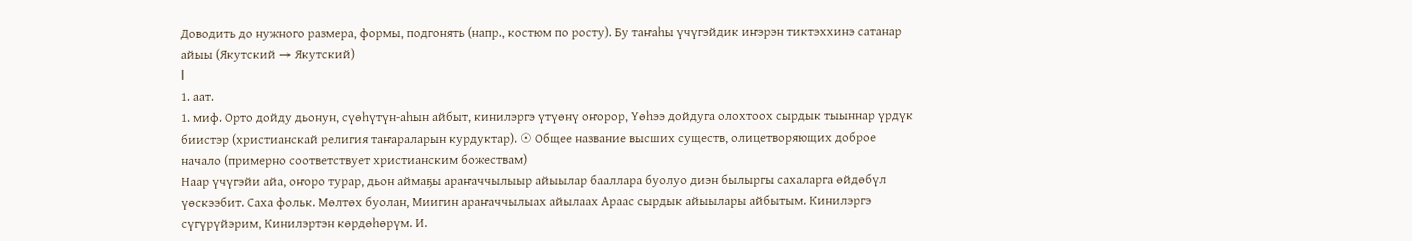Доводить до нужного размера, формы, подгонять (напр., костюм по росту). Бу таҥаһы үчүгэйдик иҥэрэн тиктэххинэ сатанар
айыы (Якутский → Якутский)
I
1. аат.
1. миф. Орто дойду дьонун, сүөһүтүн-аһын айбыт, кинилэргэ үтүөнү оҥорор, Үөһээ дойдуга олохтоох сырдык тыыннар үрдүк биистэр (христианскай религия таҥараларын курдуктар). ☉ Общее название высших существ, олицетворяющих доброе начало (примерно соответствует христианским божествам)
Наар үчүгэйи айа, оҥоро турар, дьон аймаҕы араҥаччылыыр айыылар бааллара буолуо диэн былыргы сахаларга өйдөбүл үөскээбит. Саха фольк. Мөлтөх буолан, Миигин араҥаччылыах айылаах Араас сырдык айыылары айбытым. Кинилэргэ сүгүрүйэрим, Кинилэртэн көрдөһөрүм. И.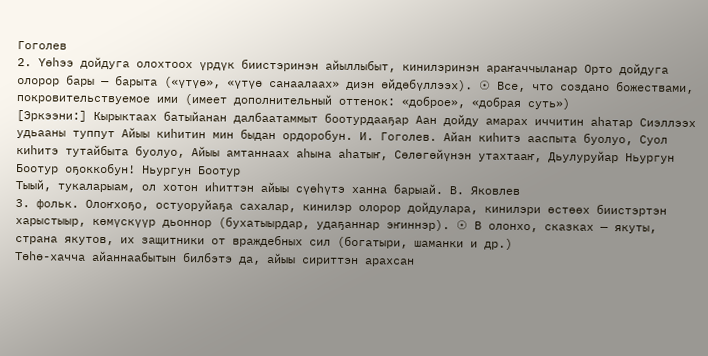Гоголев
2. Үөһээ дойдуга олохтоох үрдүк биистэринэн айыллыбыт, кинилэринэн араҥаччыланар Орто дойдуга олорор бары — барыта («үтүө», «үтүө санаалаах» диэн өйдөбүллээх). ☉ Все, что создано божествами, покровительствуемое ими (имеет дополнительный оттенок: «доброе», «добрая суть»)
[Эркээни:] Кырыктаах батыйанан далбаатаммыт боотурдааҕар Аан дойду амарах иччитин аһатар Сиэллээх удьааны туппут Айыы киһитин мин быдан ордоробун. И. Гоголев. Айан киһитэ ааспыта буолуо, Суол киһитэ тутайбыта буолуо, Айыы амтаннаах аһына аһатыҥ, Сөлөгөйүнэн утахтааҥ, Дьулуруйар Ньургун Боотур оҕоккобун! Ньургун Боотур
Тыый, тукаларыам, ол хотон иһиттэн айыы сүөһүтэ ханна барыай. В. Яковлев
3. фольк. Олоҥхоҕо, остуоруйаҕа сахалар, кинилэр олорор дойдулара, кинилэри өстөөх биистэртэн харыстыыр, көмүскүүр дьоннор (бухатыырдар, удаҕаннар эҥиннэр). ☉ В олонхо, сказках — якуты, страна якутов, их защитники от враждебных сил (богатыри, шаманки и др.)
Төһө-хачча айаннаабытын билбэтэ да, айыы сириттэн арахсан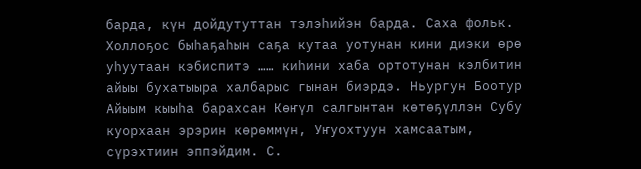барда, күн дойдутуттан тэлэһийэн барда. Саха фольк. Холлоҕос быһаҕаһын саҕа кутаа уотунан кини диэки өрө уһуутаан кэбиспитэ …… киһини хаба ортотунан кэлбитин айыы бухатыыра халбарыс гынан биэрдэ. Ньургун Боотур
Айыым кыыһа барахсан Көҥүл салгынтан көтөҕүллэн Субу куорхаан эрэрин көрөммүн, Уҥуохтуун хамсаатым, сүрэхтиин эппэйдим. С.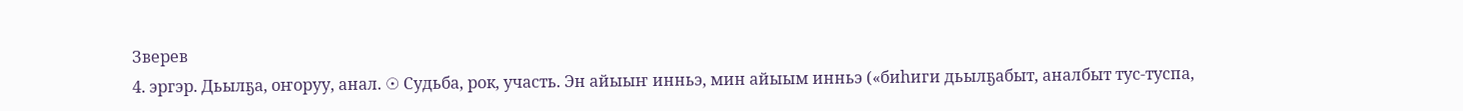Зверев
4. эргэр. Дьылҕа, оҥоруу, анал. ☉ Судьба, рок, участь. Эн айыыҥ инньэ, мин айыым инньэ («биһиги дьылҕабыт, аналбыт тус-туспа,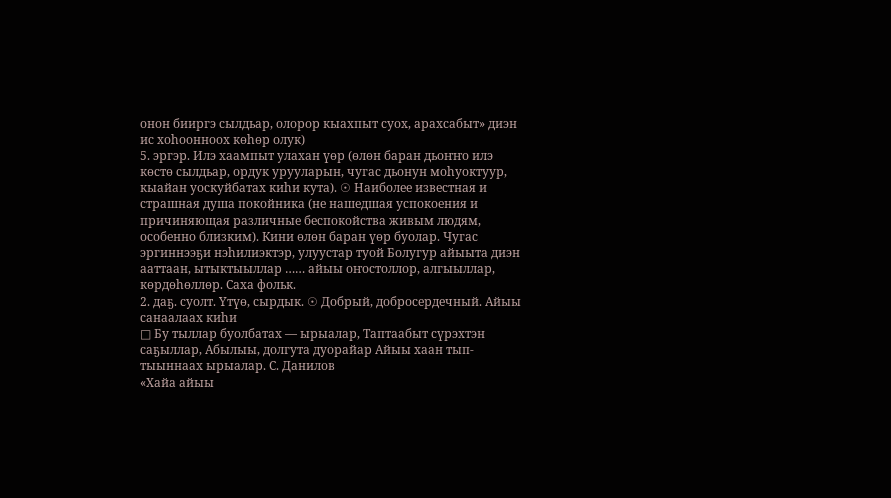онон бииргэ сылдьар, олорор кыахпыт суох, арахсабыт» диэн ис хоһоонноох көһөр олук)
5. эргэр. Илэ хаампыт улахан үөр (өлөн баран дьоҥҥо илэ көстө сылдьар, ордук урууларын, чугас дьонун моһуоктуур, кыайан уоскуйбатах киһи кута). ☉ Наиболее известная и страшная душа покойника (не нашедшая успокоения и причиняющая различные беспокойства живым людям, особенно близким). Кини өлөн баран үөр буолар. Чугас эргиннээҕи нэһилиэктэр, улуустар туой Болугур айыыта диэн ааттаан, ытыктыыллар …… айыы оҥостоллор, алгыыллар, көрдөһөллөр. Саха фольк.
2. даҕ. суолт. Үтүө, сырдык. ☉ Добрый, добросердечный. Айыы санаалаах киһи
□ Бу тыллар буолбатах — ырыалар, Таптаабыт сүрэхтэн саҕыллар, Абылыы, долгута дуорайар Айыы хаан тып-тыыннаах ырыалар. С. Данилов
«Хайа айыы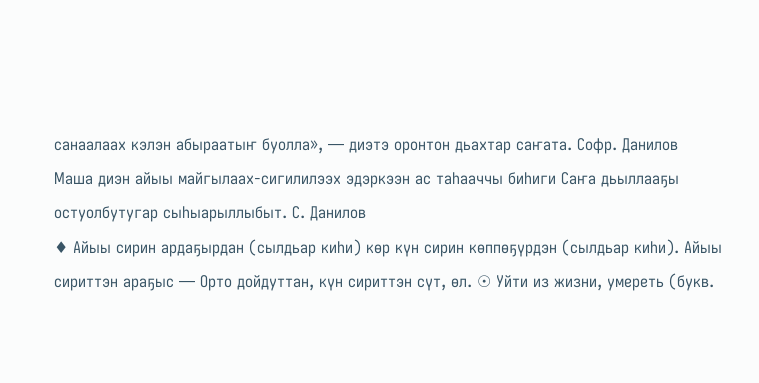санаалаах кэлэн абыраатыҥ буолла», — диэтэ оронтон дьахтар саҥата. Софр. Данилов
Маша диэн айыы майгылаах-сигилилээх эдэркээн ас таһааччы биһиги Саҥа дьыллааҕы остуолбутугар сыһыарыллыбыт. С. Данилов
♦ Айыы сирин ардаҕырдан (сылдьар киһи) көр күн сирин көппөҕүрдэн (сылдьар киһи). Айыы сириттэн араҕыс — Орто дойдуттан, күн сириттэн сүт, өл. ☉ Уйти из жизни, умереть (букв.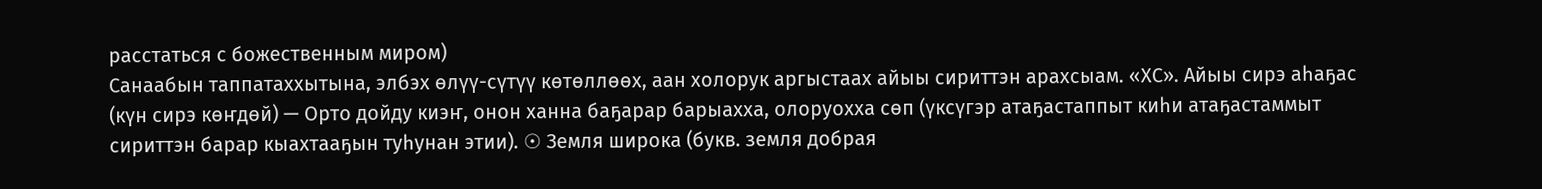расстаться с божественным миром)
Санаабын таппатаххытына, элбэх өлүү-сүтүү көтөллөөх, аан холорук аргыстаах айыы сириттэн арахсыам. «ХС». Айыы сирэ аһаҕас (күн сирэ көҥдөй) — Орто дойду киэҥ, онон ханна баҕарар барыахха, олоруохха сөп (үксүгэр атаҕастаппыт киһи атаҕастаммыт сириттэн барар кыахтааҕын туһунан этии). ☉ Земля широка (букв. земля добрая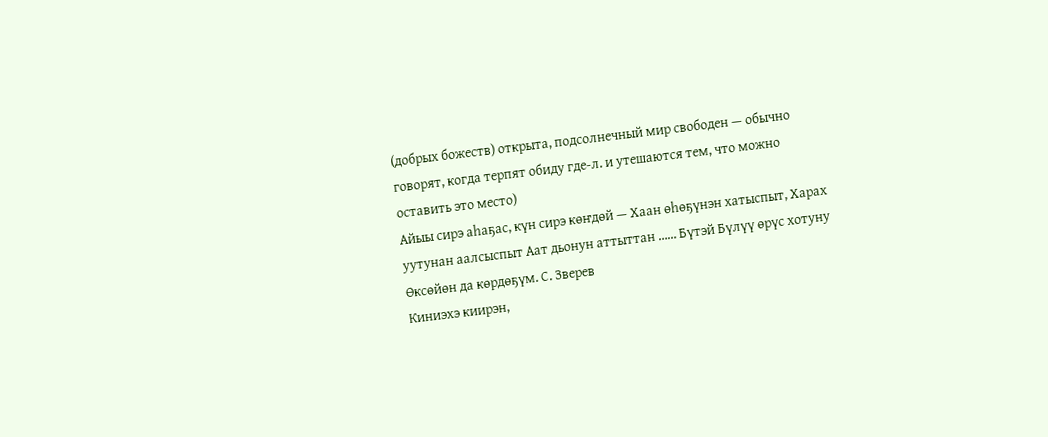(добрых божеств) открыта, подсолнечный мир свободен — обычно говорят, когда терпят обиду где-л. и утешаются тем, что можно оставить это место)
Айыы сирэ аһаҕас, күн сирэ көҥдөй — Хаан өһөҕүнэн хатыспыт, Харах уутунан аалсыспыт Аат дьонун аттыттан …… Бүтэй Бүлүү өрүс хотуну Өксөйөн да көрдөҕүм. С. Зверев
Киниэхэ киирэн,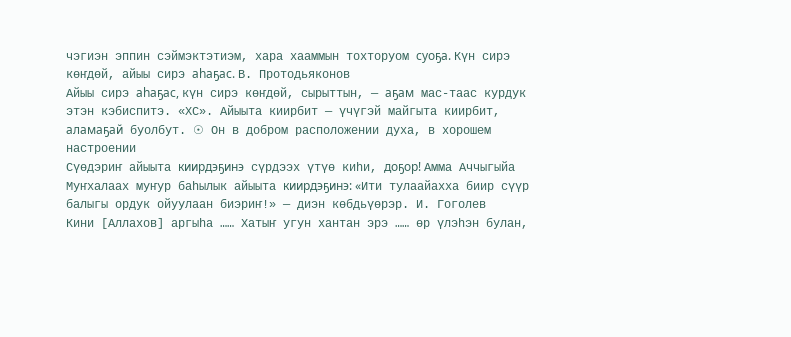чэгиэн эппин сэймэктэтиэм, хара хааммын тохторуом суоҕа. Күн сирэ көҥдөй, айыы сирэ аһаҕас. В. Протодьяконов
Айыы сирэ аһаҕас, күн сирэ көҥдөй, сырыттын, — аҕам мас-таас курдук этэн кэбиспитэ. «ХС». Айыыта киирбит — үчүгэй майгыта киирбит, аламаҕай буолбут. ☉ Он в добром расположении духа, в хорошем настроении
Сүөдэриҥ айыыта киирдэҕинэ сүрдээх үтүө киһи, доҕор! Амма Аччыгыйа
Муҥхалаах муҥур баһылык айыыта киирдэҕинэ: «Ити тулаайахха биир сүүр балыгы ордук ойуулаан биэриҥ!» — диэн көбдьүөрэр. И. Гоголев
Кини [Аллахов] аргыһа …… Хатыҥ угун хантан эрэ …… өр үлэһэн булан,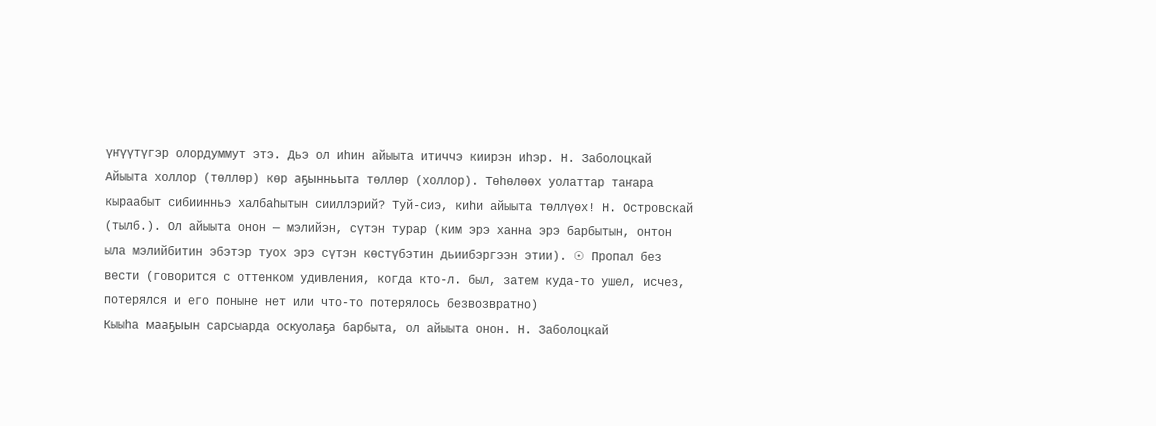үҥүүтүгэр олордуммут этэ. Дьэ ол иһин айыыта итиччэ киирэн иһэр. Н. Заболоцкай
Айыыта холлор (төллөр) көр аҕынньыта төллөр (холлор). Төһөлөөх уолаттар таҥара кыраабыт сибиинньэ халбаһытын сииллэрий? Туй-сиэ, киһи айыыта төллүөх! Н. Островскай (тылб.). Ол айыыта онон — мэлийэн, сүтэн турар (ким эрэ ханна эрэ барбытын, онтон ыла мэлийбитин эбэтэр туох эрэ сүтэн көстүбэтин дьиибэргээн этии). ☉ Пропал без вести (говорится с оттенком удивления, когда кто-л. был, затем куда-то ушел, исчез, потерялся и его поныне нет или что-то потерялось безвозвратно)
Кыыһа мааҕыын сарсыарда оскуолаҕа барбыта, ол айыыта онон. Н. Заболоцкай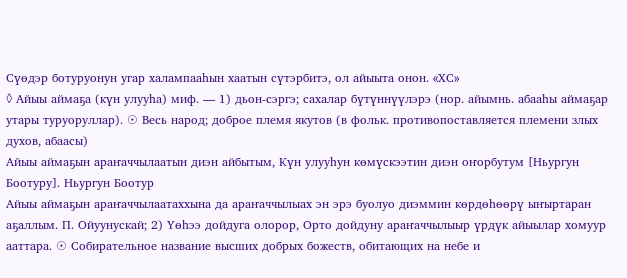Сүөдэр ботуруонун угар халампааһын хаатын сүтэрбитэ, ол айыыта онон. «ХС»
◊ Айыы аймаҕа (күн улууһа) миф. — 1) дьон-сэргэ; сахалар бүтүннүүлэрэ (нор. айымнь. абааһы аймаҕар утары туруоруллар). ☉ Весь народ; доброе племя якутов (в фольк. противопоставляется племени злых духов, абаасы)
Айыы аймаҕын араҥаччылаатын диэн айбытым, Күн улууһун көмүскээтин диэн оҥорбутум [Ньургун Боотуру]. Ньургун Боотур
Айыы аймаҕын араҥаччылаатаххына да араҥаччылыах эн эрэ буолуо диэммин көрдөһөөрү ыҥыртаран аҕаллым. П. Ойуунускай; 2) Үөһээ дойдуга олорор, Орто дойдуну араҥаччылыыр үрдүк айыылар хомуур ааттара. ☉ Собирательное название высших добрых божеств, обитающих на небе и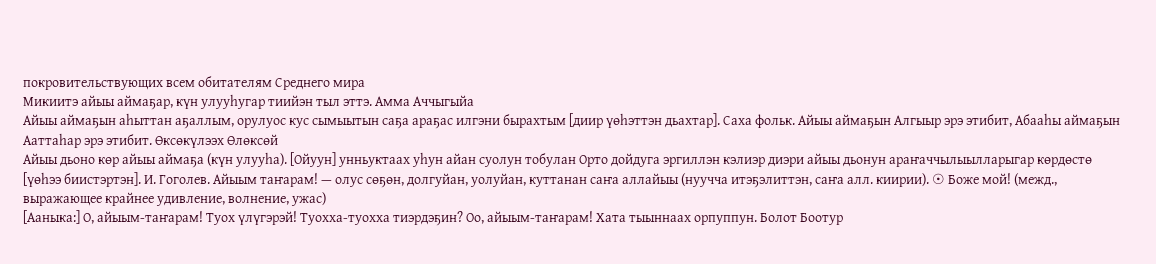покровительствующих всем обитателям Среднего мира
Микиитэ айыы аймаҕар, күн улууһугар тиийэн тыл эттэ. Амма Аччыгыйа
Айыы аймаҕын аһыттан аҕаллым, орулуос кус сымыытын саҕа араҕас илгэни бырахтым [диир үөһэттэн дьахтар]. Саха фольк. Айыы аймаҕын Алгыыр эрэ этибит, Абааһы аймаҕын Ааттаһар эрэ этибит. Өксөкүлээх Өлөксөй
Айыы дьоно көр айыы аймаҕа (күн улууһа). [Ойуун] унньуктаах уһун айан суолун тобулан Орто дойдуга эргиллэн кэлиэр диэри айыы дьонун араҥаччылыылларыгар көрдөстө [үөһээ биистэртэн]. И. Гоголев. Айыым таҥарам! — олус сөҕөн, долгуйан, уолуйан, куттанан саҥа аллайыы (нуучча итэҕэлиттэн, саҥа алл. киирии). ☉ Боже мой! (межд., выражающее крайнее удивление, волнение, ужас)
[Ааныка:] О, айыым-таҥарам! Туох үлүгэрэй! Туохха-туохха тиэрдэҕин? Оо, айыым-таҥарам! Хата тыыннаах орпуппун. Болот Боотур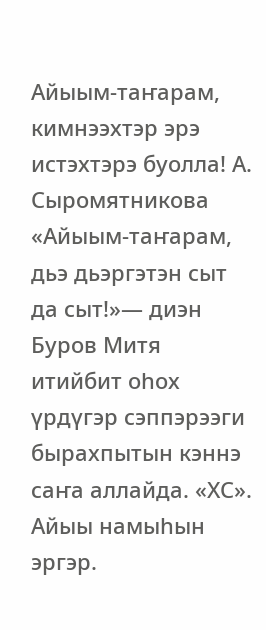Айыым-таҥарам, кимнээхтэр эрэ истэхтэрэ буолла! А. Сыромятникова
«Айыым-таҥарам, дьэ дьэргэтэн сыт да сыт!»— диэн Буров Митя итийбит оһох үрдүгэр сэппэрээги бырахпытын кэннэ саҥа аллайда. «ХС». Айыы намыһын эргэр.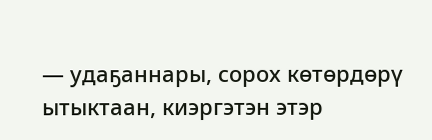— удаҕаннары, сорох көтөрдөрү ытыктаан, киэргэтэн этэр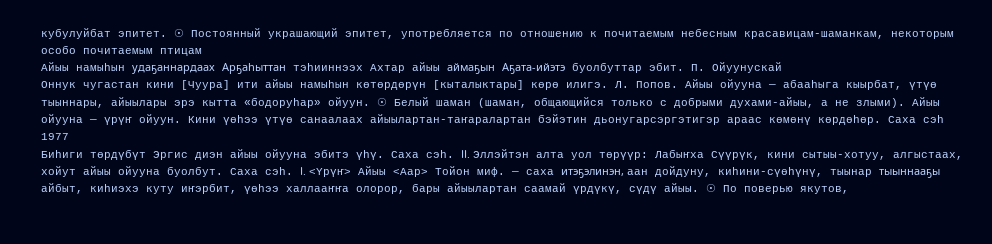кубулуйбат эпитет. ☉ Постоянный украшающий эпитет, употребляется по отношению к почитаемым небесным красавицам-шаманкам, некоторым особо почитаемым птицам
Айыы намыһын удаҕаннардаах Арҕаһыттан тэһииннээх Ахтар айыы аймаҕын Аҕата-ийэтэ буолбуттар эбит. П. Ойуунускай
Оннук чугастан кини [Чуура] ити айыы намыһын көтөрдөрүн [кыталыктары] көрө илигэ. Л. Попов. Айыы ойууна — абааһыга кыырбат, үтүө тыыннары, айыылары эрэ кытта «бодоруһар» ойуун. ☉ Белый шаман (шаман, общающийся только с добрыми духами-айыы, а не злыми). Айыы ойууна — үрүҥ ойуун. Кини үөһээ үтүө санаалаах айыылартан-таҥаралартан бэйэтин дьонугарсэргэтигэр араас көмөнү көрдөһөр. Саха сэһ
1977
Биһиги төрдүбүт Эргис диэн айыы ойууна эбитэ үһү. Саха сэһ. II. Эллэйтэн алта уол төрүүр: Лабыҥха Сүүрүк, кини сытыы-хотуу, алгыстаах, хойут айыы ойууна буолбут. Саха сэһ. I. <Үрүҥ> Айыы <Аар> Тойон миф. — саха итэҕэлинэн, аан дойдуну, киһини-сүөһүнү, тыынар тыыннааҕы айбыт, киһиэхэ куту иҥэрбит, үөһээ халлааҥҥа олорор, бары айыылартан саамай үрдүкү, сүдү айыы. ☉ По поверью якутов,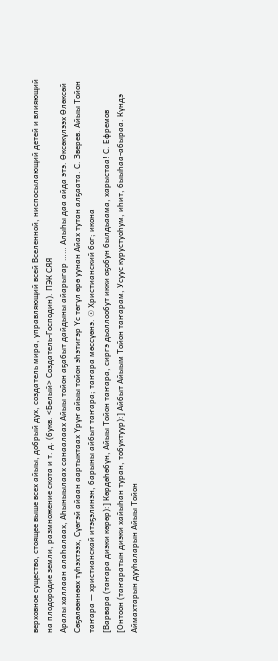верховное существо, стоящее выше всех айыы, добрый дух, создатель мира, управляющий всей Вселенной, ниспосылающий детей и влияющий на плодородие земли, размножение скота и т. д. (букв. <Белый> Создатель-Господин). ПЭК СЯЯ
Аралы халлаан алаһалаах, Аһыныылаах санаалаах Айыы тойон аҕабыт дайдыны айарыгар …… Алыһы даа айда этэ. Өксөкүлээх Өлөксөй
Сөҕөлөөннөөх түһэхтээх, Сүөгэй айаан аартыктаах Үрүҥ айыы тойон эһэтигэр Үс төгүл өрө уунан Айах тутан алҕаата. С. Зверев. Айыы Тойон таҥара — христианскай итэҕэлинэн, барыны айбыт таҥара; таҥара мөссүөнэ. ☉ Христианский бог; икона
[Варвара (таҥара диэки көрөр):] Көрдөһөбүн, Айыы Тойон таҥара, сиргэ дьоллообут икки оҕобун былдьаама, харыстаа! С. Ефремов
[Онтоон (таҥаратын диэки хайыһан туран, тобуктуур):] Айбыт Айыым Тойон таҥарам, Усуус курустуоһум, иһит, быыһаа-абыраа. Күндэ
Аймахтарын дууһаларын Айыы Тойон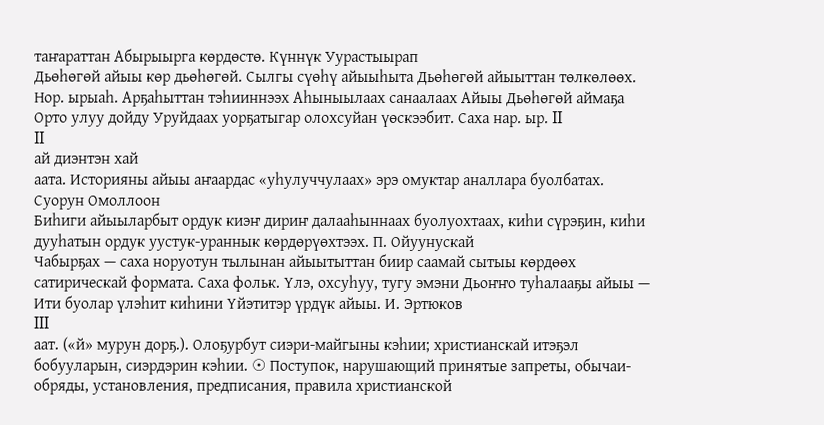таҥараттан Абырыырга көрдөстө. Күннүк Уурастыырап
Дьөһөгөй айыы көр дьөһөгөй. Сылгы сүөһү айыыһыта Дьөһөгөй айыыттан төлкөлөөх. Нор. ырыаһ. Арҕаһыттан тэһииннээх Аһыныылаах санаалаах Айыы Дьөһөгөй аймаҕа Орто улуу дойду Уруйдаах уорҕатыгар олохсуйан үөскээбит. Саха нар. ыр. II
II
ай диэнтэн хай
аата. Историяны айыы аҥаардас «уһулуччулаах» эрэ омуктар аналлара буолбатах. Суорун Омоллоон
Биһиги айыыларбыт ордук киэҥ дириҥ далааһыннаах буолуохтаах, киһи сүрэҕин, киһи дууһатын ордук уустук-ураннык көрдөрүөхтээх. П. Ойуунускай
Чабырҕах — саха норуотун тылынан айыытыттан биир саамай сытыы көрдөөх сатирическай формата. Саха фольк. Үлэ, охсуһуу, тугу эмэни Дьоҥҥо туһалааҕы айыы — Ити буолар үлэһит киһини Үйэтитэр үрдүк айыы. И. Эртюков
III
аат. («й» мурун дорҕ.). Олоҕурбут сиэри-майгыны кэһии; христианскай итэҕэл бобууларын, сиэрдэрин кэһии. ☉ Поступок, нарушающий принятые запреты, обычаи-обряды, установления, предписания, правила христианской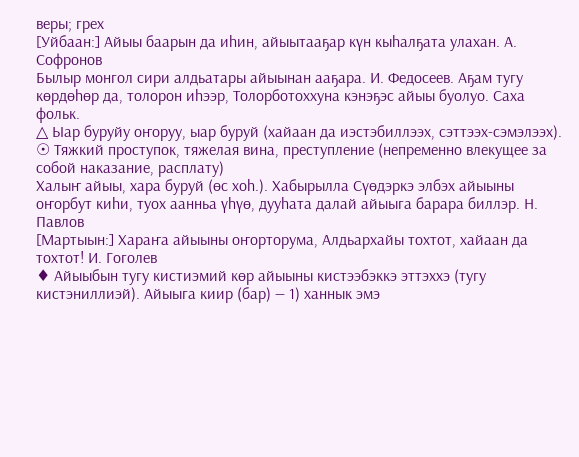веры; грех
[Уйбаан:] Айыы баарын да иһин, айыытааҕар күн кыһалҕата улахан. А. Софронов
Былыр монгол сири алдьатары айыынан ааҕара. И. Федосеев. Аҕам тугу көрдөһөр да, толорон иһээр, Толорботоххуна кэнэҕэс айыы буолуо. Саха фольк.
△ Ыар буруйу оҥоруу, ыар буруй (хайаан да иэстэбиллээх, сэттээх-сэмэлээх). ☉ Тяжкий проступок, тяжелая вина, преступление (непременно влекущее за собой наказание, расплату)
Халыҥ айыы, хара буруй (өс хоһ.). Хабырылла Сүөдэркэ элбэх айыыны оҥорбут киһи, туох аанньа үһүө, дууһата далай айыыга барара биллэр. Н. Павлов
[Мартыын:] Хараҥа айыыны оҥорторума, Алдьархайы тохтот, хайаан да тохтот! И. Гоголев
♦ Айыыбын тугу кистиэмий көр айыыны кистээбэккэ эттэххэ (тугу кистэниллиэй). Айыыга киир (бар) — 1) ханнык эмэ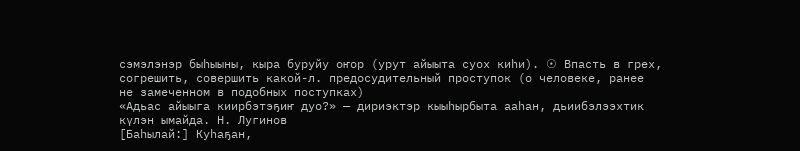сэмэлэнэр быһыыны, кыра буруйу оҥор (урут айыыта суох киһи). ☉ Впасть в грех, согрешить, совершить какой-л. предосудительный проступок (о человеке, ранее не замеченном в подобных поступках)
«Адьас айыыга киирбэтэҕиҥ дуо?» — дириэктэр кыыһырбыта ааһан, дьиибэлээхтик күлэн ымайда. Н. Лугинов
[Баһылай:] Куһаҕан,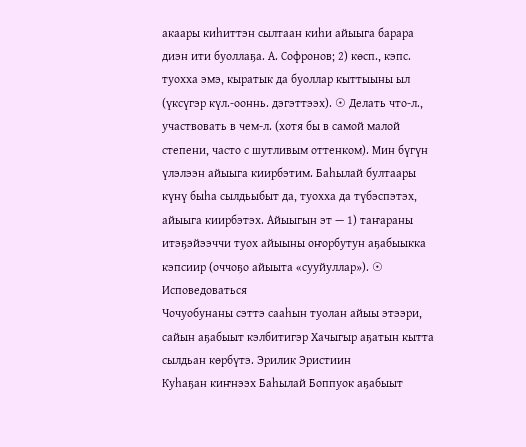акаары киһиттэн сылтаан киһи айыыга барара диэн ити буоллаҕа. А. Софронов; 2) көсп., кэпс. туохха эмэ, кыратык да буоллар кыттыыны ыл (үксүгэр күл.-ооннь. дэгэттээх). ☉ Делать что-л., участвовать в чем-л. (хотя бы в самой малой степени, часто с шутливым оттенком). Мин бүгүн үлэлээн айыыга киирбэтим. Баһылай бултаары күнү быһа сылдьыбыт да, туохха да түбэспэтэх, айыыга киирбэтэх. Айыыгын эт — 1) таҥараны итэҕэйээччи туох айыыны оҥорбутун аҕабыыкка кэпсиир (оччоҕо айыыта «сууйуллар»). ☉ Исповедоваться
Чочуобунаны сэттэ сааһын туолан айыы этээри, сайын аҕабыыт кэлбитигэр Хачыгыр аҕатын кытта сылдьан көрбүтэ. Эрилик Эристиин
Куһаҕан киҥнээх Баһылай Боппуок аҕабыыт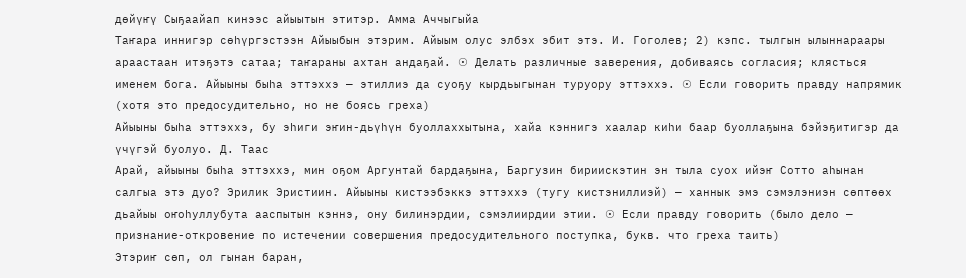дөйүҥү Сыҕаайап кинээс айыытын этитэр. Амма Аччыгыйа
Таҥара иннигэр сөһүргэстээн Айыыбын этэрим. Айыым олус элбэх эбит этэ. И. Гоголев; 2) кэпс. тылгын ылыннараары араастаан итэҕэтэ сатаа; таҥараны ахтан андаҕай. ☉ Делать различные заверения, добиваясь согласия; клясться именем бога. Айыыны быһа эттэххэ — этиллиэ да суоҕу кырдьыгынан туруору эттэххэ. ☉ Если говорить правду напрямик (хотя это предосудительно, но не боясь греха)
Айыыны быһа эттэххэ, бу эһиги эҥин-дьүһүн буоллаххытына, хайа кэннигэ хаалар киһи баар буоллаҕына бэйэҕитигэр да үчүгэй буолуо. Д. Таас
Арай, айыыны быһа эттэххэ, мин оҕом Аргунтай бардаҕына, Баргузин бириискэтин эн тыла суох ийэҥ Сотто аһынан салгыа этэ дуо? Эрилик Эристиин. Айыыны кистээбэккэ эттэххэ (тугу кистэниллиэй) — ханнык эмэ сэмэлэниэн сөптөөх дьайыы оҥоһуллубута ааспытын кэннэ, ону билинэрдии, сэмэлиирдии этии. ☉ Если правду говорить (было дело — признание-откровение по истечении совершения предосудительного поступка, букв. что греха таить)
Этэриҥ сөп, ол гынан баран,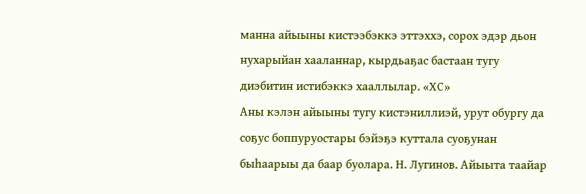манна айыыны кистээбэккэ эттэххэ, сорох эдэр дьон нухарыйан хааланнар, кырдьаҕас бастаан тугу диэбитин истибэккэ хааллылар. «ХС»
Аны кэлэн айыыны тугу кистэниллиэй, урут обургу да соҕус боппуруостары бэйэҕэ куттала суоҕунан быһаарыы да баар буолара. Н. Лугинов. Айыыта таайар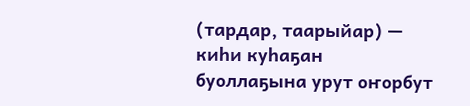(тардар, таарыйар) — киһи куһаҕан буоллаҕына урут оҥорбут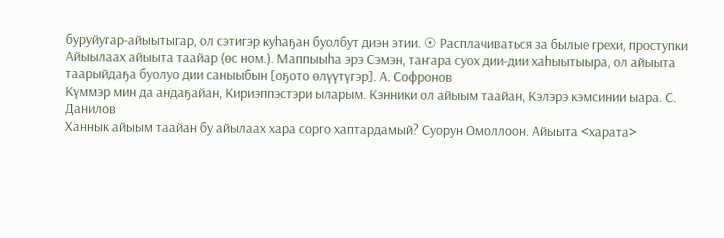буруйугар-айыытыгар, ол сэтигэр куһаҕан буолбут диэн этии. ☉ Расплачиваться за былые грехи, проступки
Айыылаах айыыта таайар (өс ном.). Маппыыһа эрэ Сэмэн, таҥара суох дии-дии хаһыытыыра, ол айыыта таарыйдаҕа буолуо дии саныыбын [оҕото өлүүтүгэр]. А. Софронов
Күммэр мин да андаҕайан, Кириэппэстэри ыларым. Кэнники ол айыым таайан, Кэлэрэ кэмсинии ыара. С. Данилов
Ханнык айыым таайан бу айылаах хара сорго хаптардамый? Суорун Омоллоон. Айыыта <харата>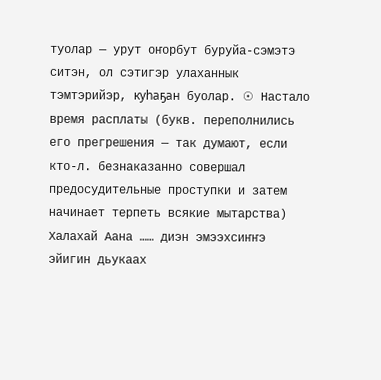туолар — урут оҥорбут буруйа-сэмэтэ ситэн, ол сэтигэр улаханнык тэмтэрийэр, куһаҕан буолар. ☉ Настало время расплаты (букв. переполнились его прегрешения — так думают, если кто-л. безнаказанно совершал предосудительные проступки и затем начинает терпеть всякие мытарства)
Халахай Аана …… диэн эмээхсиҥҥэ эйигин дьукаах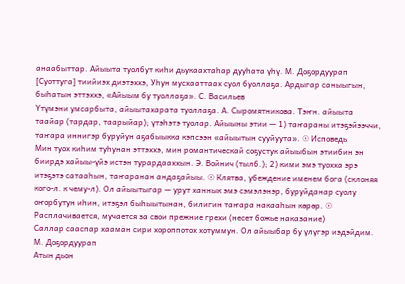анаабыттар. Айыыта туолбут киһи дьукаахтаһар дууһата үһү. М. Доҕордуурап
[Суоттуга] тиийиэх диэтэххэ, Уһун мусхааттаах суол буоллаҕа. Ардыгар саныыгын, быһатын эттэххэ, «Айыым бу туоллаҕа». С. Васильев
Үтүмэни умсарбыта, айыытахарата туоллаҕа. А. Сыромятникова. Тэҥн. айыыта таайар (тардар, таарыйар); үтэһэтэ туолар. Айыыны этии — 1) таҥараны итэҕэйээччи, таҥара иннигэр буруйун аҕабыыкка кэпсээн «айыытын сууйуута». ☉ Исповедь
Мин туох киһим туһунан эттэххэ, мин романтическай соҕустук айыыбын этиибин эн биирдэ хайыы-үйэ истэн турардааххын. Э. Войнич (тылб.); 2) кими эмэ туохха эрэ итэҕэтэ сатааһын, таҥаранан андаҕайыы. ☉ Клятва, убеждение именем бога (склоняя кого-л. к чему-л). Ол айыытыгар — урут ханнык эмэ сэмэлэнэр, буруйданар суолу оҥорбутун иһин, итэҕэл быһыытынан, билигин таҥара накааһын көрөр. ☉ Расплачивается, мучается за свои прежние грехи (несет божье наказание)
Саллар сааспар хааман сири хороппотох хотуммун. Ол айыыбар бу үлүгэр иэдэйдим. М. Доҕордуурап
Атын дьон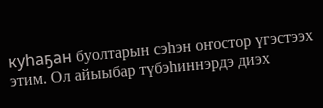куһаҕан буолтарын сэһэн оҥостор үгэстээх этим. Ол айыыбар түбэһиннэрдэ диэх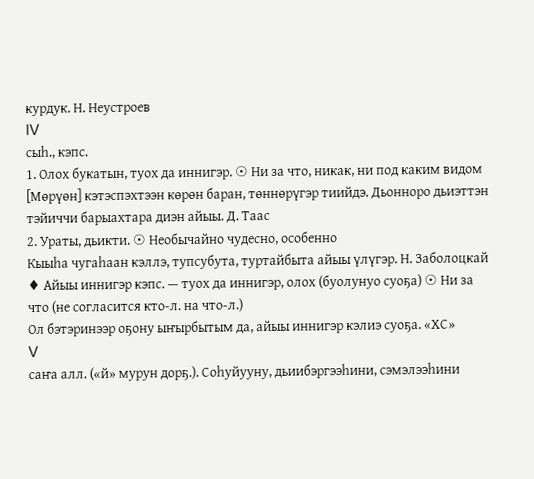курдук. Н. Неустроев
IV
сыһ., кэпс.
1. Олох букатын, туох да иннигэр. ☉ Ни за что, никак, ни под каким видом
[Мөрүөн] кэтэспэхтээн көрөн баран, төннөрүгэр тиийдэ. Дьонноро дьиэттэн тэйиччи барыахтара диэн айыы. Д. Таас
2. Ураты, дьикти. ☉ Необычайно чудесно, особенно
Кыыһа чугаһаан кэллэ, тупсубута, туртайбыта айыы үлүгэр. Н. Заболоцкай
♦ Айыы иннигэр кэпс. — туох да иннигэр, олох (буолунуо суоҕа) ☉ Ни за что (не согласится кто-л. на что-л.)
Ол бэтэринээр оҕону ыҥырбытым да, айыы иннигэр кэлиэ суоҕа. «ХС»
V
саҥа алл. («й» мурун дорҕ.). Соһуйууну, дьиибэргээһини, сэмэлээһини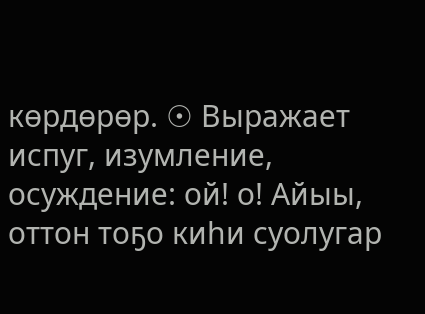көрдөрөр. ☉ Выражает испуг, изумление, осуждение: ой! о! Айыы, оттон тоҕо киһи суолугар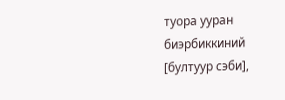туора ууран биэрбиккиний [бултуур сэби],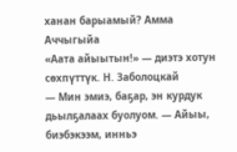ханан барыамый? Амма Аччыгыйа
«Аата айыытын!» — диэтэ хотун сөхпүттүк. Н. Заболоцкай
— Мин эмиэ, баҕар, эн курдук дьылҕалаах буолуом. — Айыы, биэбэкээм, инньэ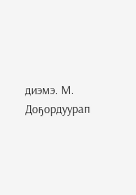диэмэ. М. Доҕордуурап